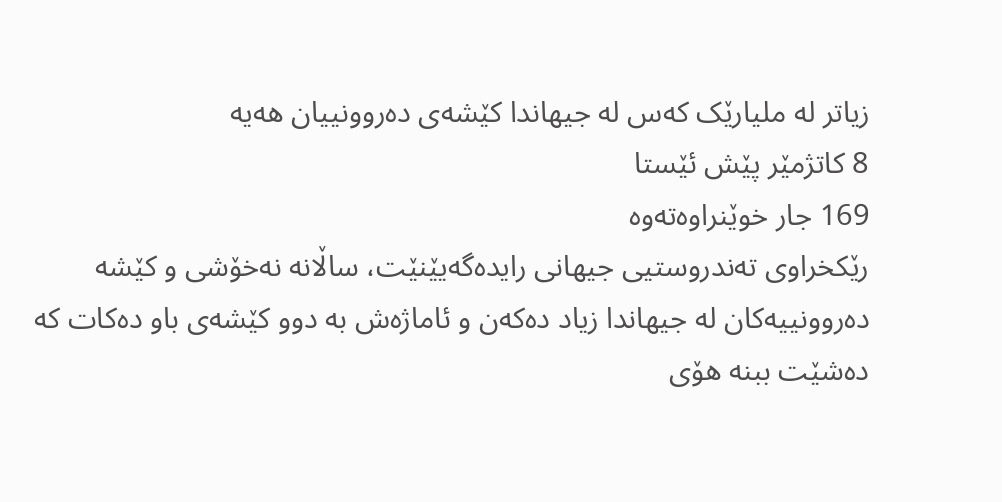زیاتر لە ملیارێک کەس لە جیهاندا کێشەی دەروونییان هەیە
8 کاتژمێر پێش ئێستا
169 جار خوێنراوەتەوە
رێکخراوی تەندروستیی جیهانی رایدەگەیێنێت، ساڵانە نەخۆشی و کێشە دەروونییەکان لە جیهاندا زیاد دەکەن و ئاماژەش بە دوو کێشەی باو دەکات کە دەشێت ببنە هۆی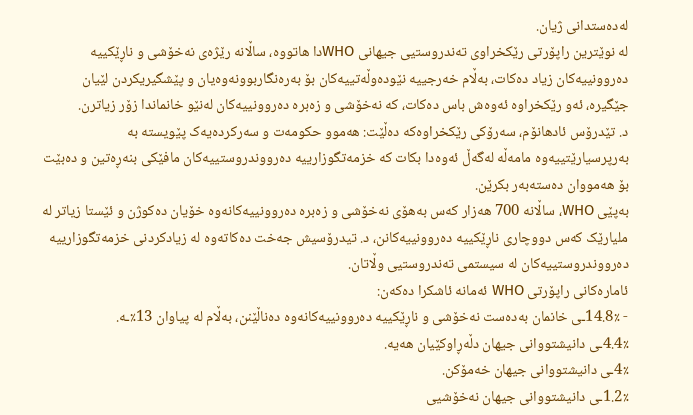لەدەستدانی ژیان.
لە نوێترین راپۆرتی رێکخراوی تەندروستیی جیهانی WHOدا هاتووە، ساڵانە رێژەی نەخۆشی و ناڕێکییە دەروونییەکان زیاد دەکات، بەڵام خەرجییە نێودەوڵەتییەکان بۆ بەرەنگاربوونەوەیان و پێشگیریکردن لێیان جێگیرە، ئەو رێکخراوە ئەوەش باس دەکات، کە نەخۆشی و زەبرە دەروونییەکان لەنێو خانماندا زۆر زیاترن.
د. تێدرۆس ئادهانۆم، سەرۆکی رێکخراوەکە دەڵێت: هەموو حکومەت و سەرکردەیەک پێویستە بە بەرپرسیارێتییەوە مامەڵە لەگەڵ ئەوەدا بکات کە خزمەتگوزارییە دەرووندروستییەکان مافێکی بنەڕەتین و دەبێت بۆ هەمووان دەستەبەر بکرێن.
بەپێی WHO، ساڵانە 700 هەزار کەس بەهۆی نەخۆشی و زەبرە دەروونییەکانەوە خۆیان دەکوژن و ئێستا زیاتر لە ملیارێک کەس دووچاری ناڕێکییە دەروونییەکانن، د. تیدرۆسیش جەخت دەکاتەوە لە زیادکردنی خزمەتگوزارییە دەرووندروستییەکان لە سیستمی تەندروستیی وڵاتان.
ئامارەکانی راپۆرتی WHO ئەمانە ئاشکرا دەکەن:
- 14.8٪ـی خانمان بەدەست نەخۆشی و ناڕێکییە دەروونییەکانەوە دەناڵێنن، بەڵام لە پیاوان 13٪ـە.
4.4٪ـی دانیشتووانی جیهان دڵەڕاوکێیان هەیە.
4٪ـی دانیشتووانی جیهان خەمۆکن.
1.2٪ـی دانیشتووانی جیهان نەخۆشیی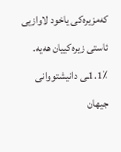کەمزیرەکی یاخود لاوازیی ئاستی زیرەکییان هەیە.
1.1٪ـی دانیشتووانی جیهان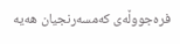فرەجووڵەی کەمسەرنجیان هەیە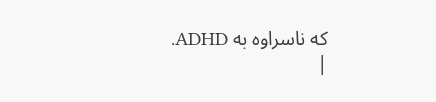کە ناسراوە بە ADHD.
|